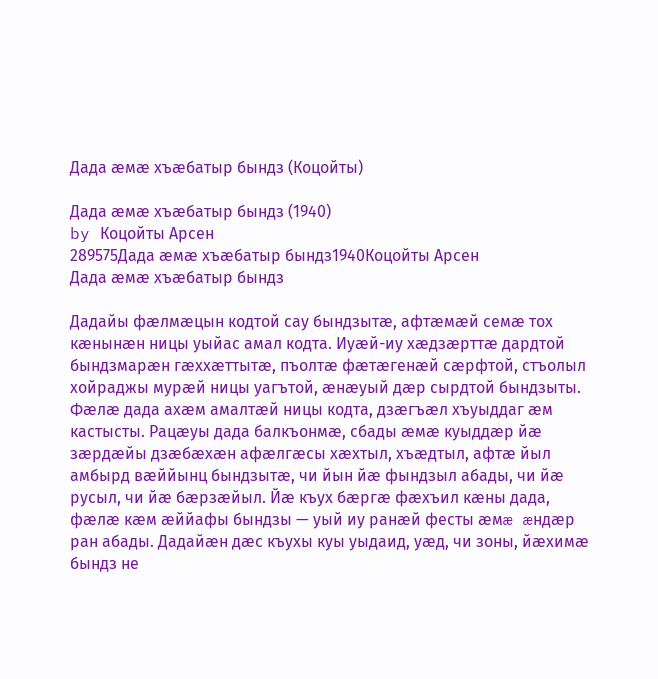Дада æмæ хъæбатыр бындз (Коцойты)

Дада æмæ хъæбатыр бындз (1940)
by Коцойты Арсен
289575Дада æмæ хъæбатыр бындз1940Коцойты Арсен
Дада æмæ хъæбатыр бындз

Дадайы фæлмæцын кодтой сау бындзытæ, афтæмæй семæ тох кæнынæн ницы уыйас амал кодта. Иуæй-иу хæдзæрттæ дардтой бындзмарæн гæххæттытæ, пъолтæ фæтæгенæй сæрфтой, стъолыл хойраджы мурæй ницы уагътой, æнæуый дæр сырдтой бындзыты. Фæлæ дада ахæм амалтæй ницы кодта, дзæгъæл хъуыддаг æм кастысты. Рацæуы дада балкъонмæ, сбады æмæ куыддæр йæ зæрдæйы дзæбæхæн афæлгæсы хæхтыл, хъæдтыл, афтæ йыл амбырд вæййынц бындзытæ, чи йын йæ фындзыл абады, чи йæ русыл, чи йæ бæрзæйыл. Йæ къух бæргæ фæхъил кæны дада, фæлæ кæм æййафы бындзы — уый иу ранæй фесты æмæ æндæр ран абады. Дадайæн дæс къухы куы уыдаид, уæд, чи зоны, йæхимæ бындз не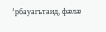’рбауагътаид, фæлæ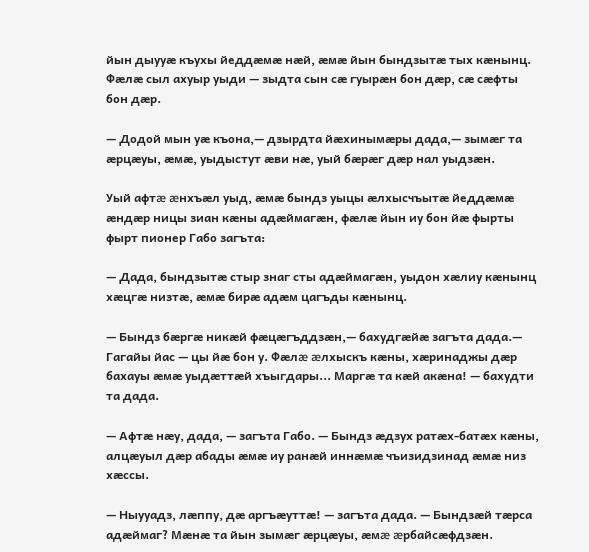йын дыууæ къухы йеддæмæ нæй, æмæ йын бындзытæ тых кæнынц. Фæлæ сыл ахуыр уыди — зыдта сын сæ гуырæн бон дæр, сæ сæфты бон дæр.

— Додой мын уæ къона,— дзырдта йæхинымæры дада,— зымæг та æрцæуы, æмæ, уыдыстут æви нæ, уый бæрæг дæр нал уыдзæн.

Уый афтæ æнхъæл уыд, æмæ бындз уыцы æлхысчъытæ йеддæмæ æндæр ницы зиан кæны адæймагæн, фæлæ йын иу бон йæ фырты фырт пионер Габо загъта:

— Дада, бындзытæ стыр знаг сты адæймагæн, уыдон хæлиу кæнынц хæцгæ низтæ, æмæ бирæ адæм цагъды кæнынц.

— Бындз бæргæ никæй фæцæгъддзæн,— бахудгæйæ загъта дада.— Гагайы йас — цы йæ бон у. Фæлæ æлхыскъ кæны, хæринаджы дæр бахауы æмæ уыдæттæй хъыгдары... Маргæ та кæй акæна! — бахудти та дада.

— Афтæ нæу, дада, — загъта Габо. — Бындз æдзух ратæх-батæх кæны, алцæуыл дæр абады æмæ иу ранæй иннæмæ чъизидзинад æмæ низ хæссы.

— Ныууадз, лæппу, дæ аргъæуттæ! — загъта дада. — Бындзæй тæрса адæймаг? Мæнæ та йын зымæг æрцæуы, æмæ æрбайсæфдзæн.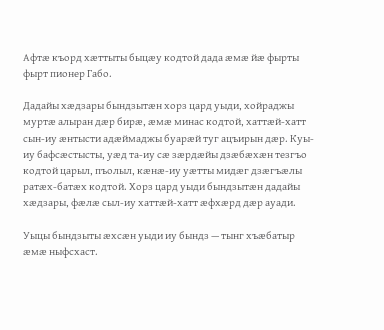Афтæ къорд хæттыты быцæу кодтой дада æмæ йæ фырты фырт пионер Габо.

Дадайы хæдзары бындзытæн хорз цард уыди, хойраджы муртæ алыран дæр бирæ, æмæ минас кодтой, хаттæй-хатт сын-иу æнтысти адæймаджы буарæй туг ацъирын дæр. Куы-иу бафсæстысты, уæд та-иу сæ зæрдæйы дзæбæхæн тезгъо кодтой царыл, пъолыл, кæнæ-иу уæтты мидæг дзæгъæлы ратæх-батæх кодтой. Хорз цард уыди бындзытæн дадайы хæдзары, фæлæ сыл-иу хаттæй-хатт æфхæрд дæр ауади.

Уыцы бындзыты æхсæн уыди иу бындз — тынг хъæбатыр æмæ ныфсхаст.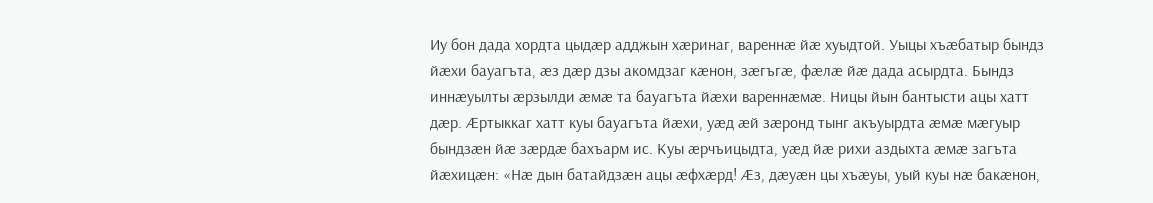Иу бон дада хордта цыдæр адджын хæринаг, вареннæ йæ хуыдтой. Уыцы хъæбатыр бындз йæхи бауагъта, æз дæр дзы акомдзаг кæнон, зæгъгæ, фæлæ йæ дада асырдта. Бындз иннæуылты æрзылди æмæ та бауагъта йæхи вареннæмæ. Ницы йын бантысти ацы хатт дæр. Æртыккаг хатт куы бауагъта йæхи, уæд æй зæронд тынг акъуырдта æмæ мæгуыр бындзæн йæ зæрдæ бахъарм ис. Куы æрчъицыдта, уæд йæ рихи аздыхта æмæ загъта йæхицæн: «Нæ дын батайдзæн ацы æфхæрд! Æз, дæуæн цы хъæуы, уый куы нæ бакæнон,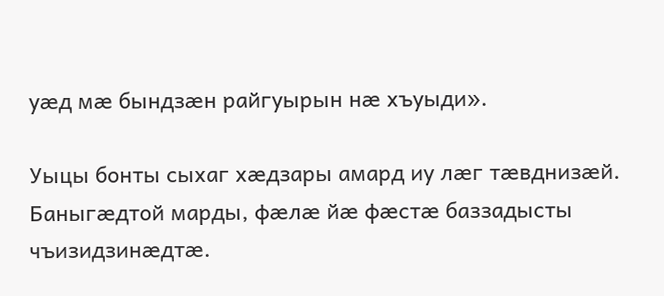уæд мæ бындзæн райгуырын нæ хъуыди».

Уыцы бонты сыхаг хæдзары амард иу лæг тæвднизæй. Баныгæдтой марды, фæлæ йæ фæстæ баззадысты чъизидзинæдтæ.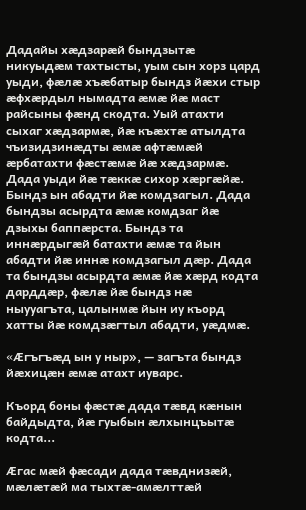Дадайы хæдзарæй бындзытæ никуыдæм тахтысты, уым сын хорз цард уыди, фæлæ хъæбатыр бындз йæхи стыр æфхæрдыл нымадта æмæ йæ маст райсыны фæнд скодта. Уый атахти сыхаг хæдзармæ, йæ къæхтæ атылдта чъизидзинæдты æмæ афтæмæй æрбатахти фæстæмæ йæ хæдзармæ. Дада уыди йæ тæккæ сихор хæргæйæ. Бындз ын абадти йæ комдзагыл. Дада бындзы асырдта æмæ комдзаг йæ дзыхы баппæрста. Бындз та иннæрдыгæй батахти æмæ та йын абадти йæ иннæ комдзагыл дæр. Дада та бындзы асырдта æмæ йæ хæрд кодта дарддæр, фæлæ йæ бындз нæ ныууагъта, цалынмæ йын иу къорд хатты йæ комдзæгтыл абадти, уæдмæ.

«Æгъгъæд ын у ныр», — загъта бындз йæхицæн æмæ атахт иуварс.

Къорд боны фæстæ дада тæвд кæнын байдыдта, йæ гуыбын æлхынцъытæ кодта...

Æгас мæй фæсади дада тæвднизæй, мæлæтæй ма тыхтæ-амæлттæй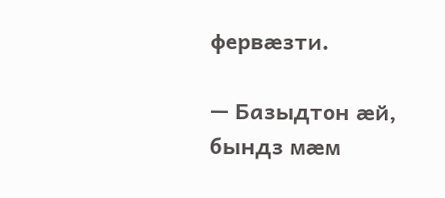фервæзти.

— Базыдтон æй, бындз мæм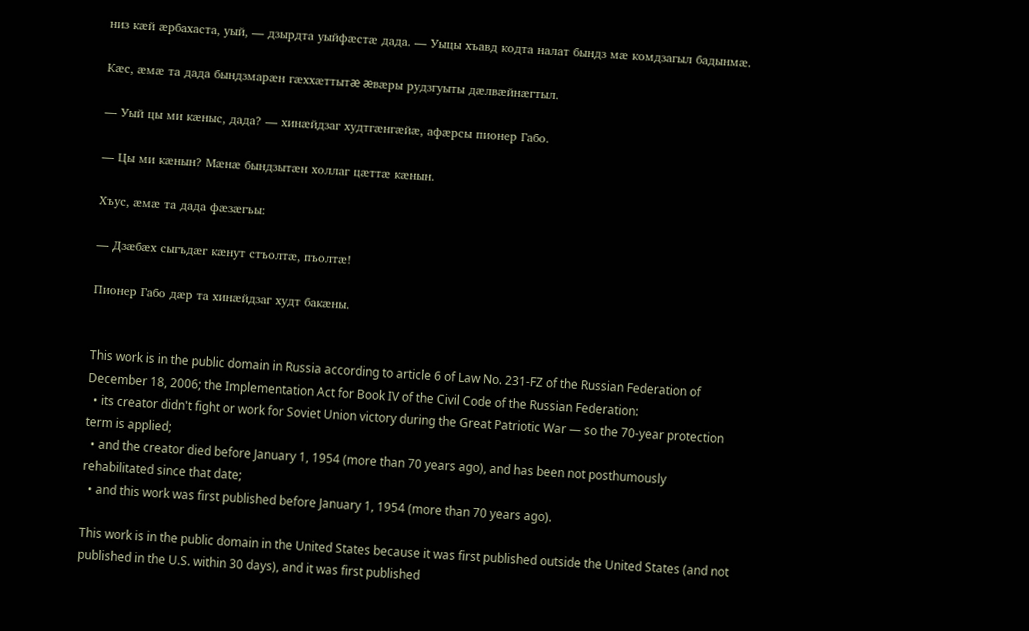низ кæй æрбахаста, уый, — дзырдта уыйфæстæ дада. — Уыцы хъавд кодта налат бындз мæ комдзагыл бадынмæ.

Кæс, æмæ та дада бындзмарæн гæххæттытæ æвæры рудзгуыты дæлвæйнæгтыл.

— Уый цы ми кæныс, дада? — хинæйдзаг худтгæнгæйæ, афæрсы пионер Габо.

— Цы ми кæнын? Мæнæ бындзытæн холлаг цæттæ кæнын.

Хъус, æмæ та дада фæзæгъы:

— Дзæбæх сыгъдæг кæнут стъолтæ, пъолтæ!

Пионер Габо дæр та хинæйдзаг худт бакæны.


This work is in the public domain in Russia according to article 6 of Law No. 231-FZ of the Russian Federation of December 18, 2006; the Implementation Act for Book IV of the Civil Code of the Russian Federation:
  • its creator didn't fight or work for Soviet Union victory during the Great Patriotic War — so the 70-year protection term is applied;
  • and the creator died before January 1, 1954 (more than 70 years ago), and has been not posthumously rehabilitated since that date;
  • and this work was first published before January 1, 1954 (more than 70 years ago).

This work is in the public domain in the United States because it was first published outside the United States (and not published in the U.S. within 30 days), and it was first published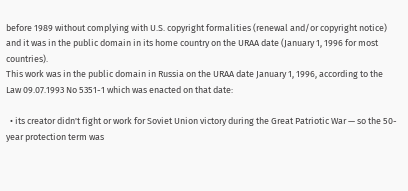before 1989 without complying with U.S. copyright formalities (renewal and/or copyright notice) and it was in the public domain in its home country on the URAA date (January 1, 1996 for most countries).
This work was in the public domain in Russia on the URAA date January 1, 1996, according to the Law 09.07.1993 No 5351-1 which was enacted on that date:

  • its creator didn't fight or work for Soviet Union victory during the Great Patriotic War — so the 50-year protection term was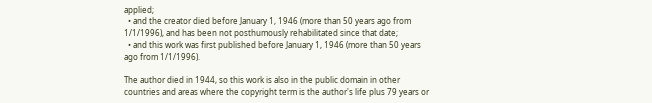applied;
  • and the creator died before January 1, 1946 (more than 50 years ago from 1/1/1996), and has been not posthumously rehabilitated since that date;
  • and this work was first published before January 1, 1946 (more than 50 years ago from 1/1/1996).

The author died in 1944, so this work is also in the public domain in other countries and areas where the copyright term is the author's life plus 79 years or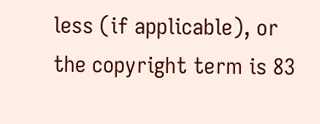less (if applicable), or the copyright term is 83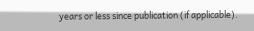years or less since publication (if applicable).